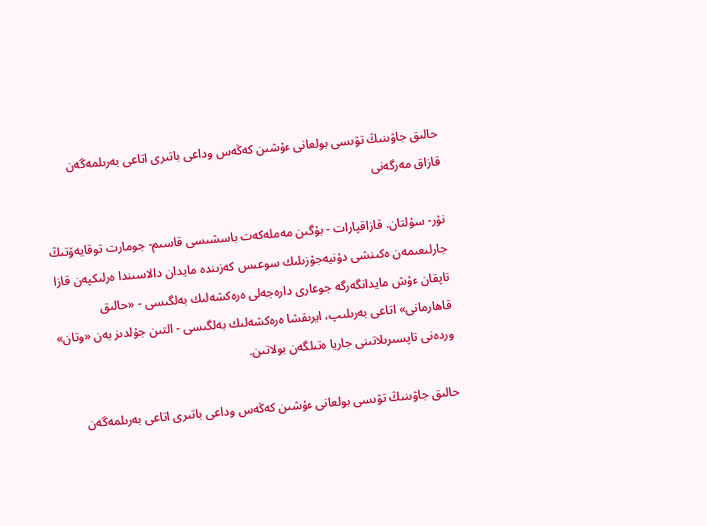حالىق جاۋىنىڭ تۋىسى بولعانى ءۇشىن كەڭەس وداعى باتىرى اتاعى بەرىلمەگەن قازاق مەرگەنى

نۇر- سۇلتان. قازاقپارات - بۇگىن مەملەكەت باسشىسى قاسىم- جومارت توقايەۆتىڭ جارلىعىمەن ەكىنشى دۇنيەجۇزىلىك سوعىس كەزىندە مايدان دالاسىندا ەرلىكپەن قازا تاپقان ءۇش مايدانگەرگە جوعارى دارەجەلى ەرەكشەلىك بەلگىسى - «حالىق قاھارمانى» اتاعى بەرىلىپ، ايرىقشا ەرەكشەلىك بەلگىسى - التىن جۇلدىز بەن «وتان» وردەنى تاپسىرىلاتىنى جاريا ەتىلگەن بولاتىن.

حالىق جاۋىنىڭ تۋىسى بولعانى ءۇشىن كەڭەس وداعى باتىرى اتاعى بەرىلمەگەن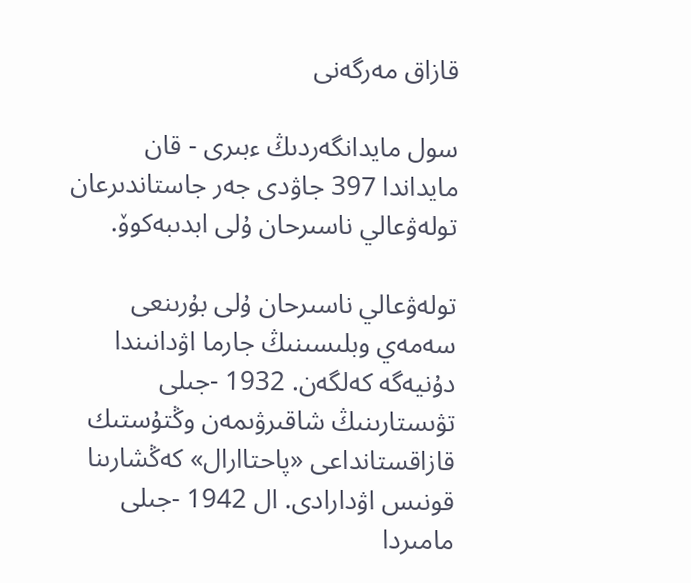قازاق مەرگەنى

سول مايدانگەردىڭ ءبىرى - قان مايداندا 397 جاۋدى جەر جاستاندىرعان تولەۋعالي ناسىرحان ۇلى ابدىبەكوۆ.

تولەۋعالي ناسىرحان ۇلى بۇرىنعى سەمەي وبلىسىنىڭ جارما اۋدانىندا دۇنيەگە كەلگەن. 1932 -جىلى تۋىستارىنىڭ شاقىرۋىمەن وڭتۇستىك قازاقستانداعى «پاحتاارال» كەڭشارىنا قونىس اۋدارادى. ال 1942 -جىلى مامىردا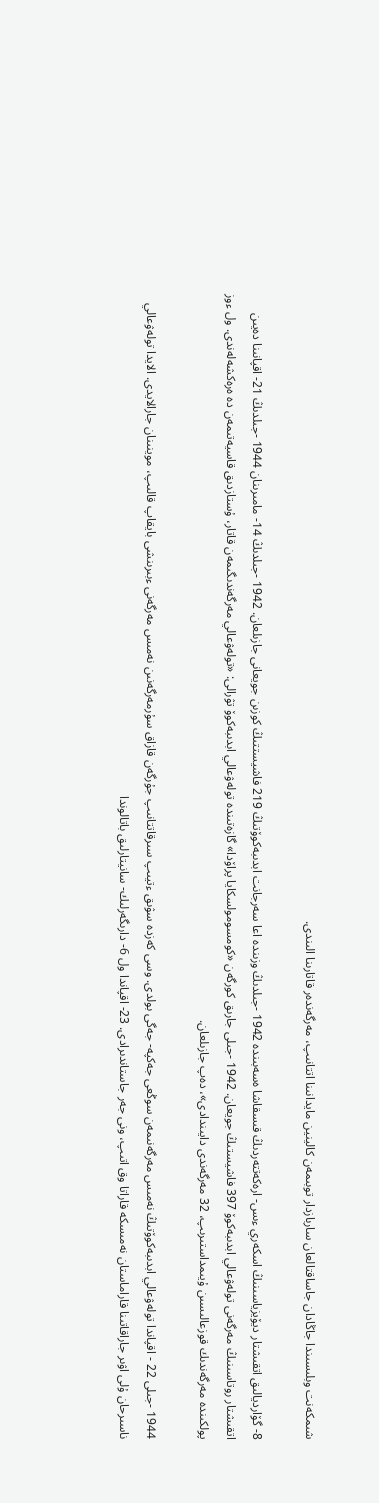شىمكەنت وبلىسىندا جاڭادان جاساقتالعان ساربازدار توبىمەن كالينين مايدانىنا اتتانىپ، مەرگەندەر قاتارىنا الىندى.

8- گۆارديالىق اتقىشتار ديۆيزياسىنىڭ اسكەري ءىس- ارەكەتتەردىڭ قىسقاشا ەسەبىندە 1942 -جىلدىڭ وزىندە اعا سەرجانت ابدىبەكوۆتىڭ 219 فاشيستتىڭ كوزىن جويعانى جازىلعان. 1942 -جىلدىڭ 14- مامىرىنان 1944 -جىلدىڭ 21- اقپانىنا دەيىن اتقىشتار روتاسىنىڭ مەرگەنى تولەۋعالي ابدىبەكوۆ 397 فاشيستىڭ جويعان. 1942 -جىلى جارىق كورگەن «كومسومولسكايا پراۆدا» گازەتىندە تولەۋعالي ابدىبەكوۆ تۋرالى: «تولەۋعالي مەرگەندىگىمەن قاتار، ۇستازدىق قاسيەتىمەن دە ەرەكشەلەندى. ول ءوز پولكىندە مەرگەندىك قوزعالىسىن ۇيىمداستىرىپ، 32 مەرگەندى دايىندادى»، دەپ جازىلعان.

1944 -جىلى 22 - اقپاندا تولەۋعالي ابدىبەكوۆتىڭ نەمىس مەرگەنىمەن سوڭعى جەكپە- جەگى بولدى. وسى كەزدە سۋىق ءتيىپ سىرقاتتانىپ جۇرگەن قازاق سۇرمەرگەنىن نەمىس مەرگەنى ءبىرىنشى بايقاپ قالىپ، موينىنان جارالايدى. الايدا تولەۋعالي ناسىرحان ۇلى اۋىر جاراقاتىنا قاراماستان نەمىسكە قاراتا وق اتىپ، ونى جەر جاستاندىرادى. 23- اقپاندا ول 6- دارىگەرلىك- سانيتارلىق باتالوندا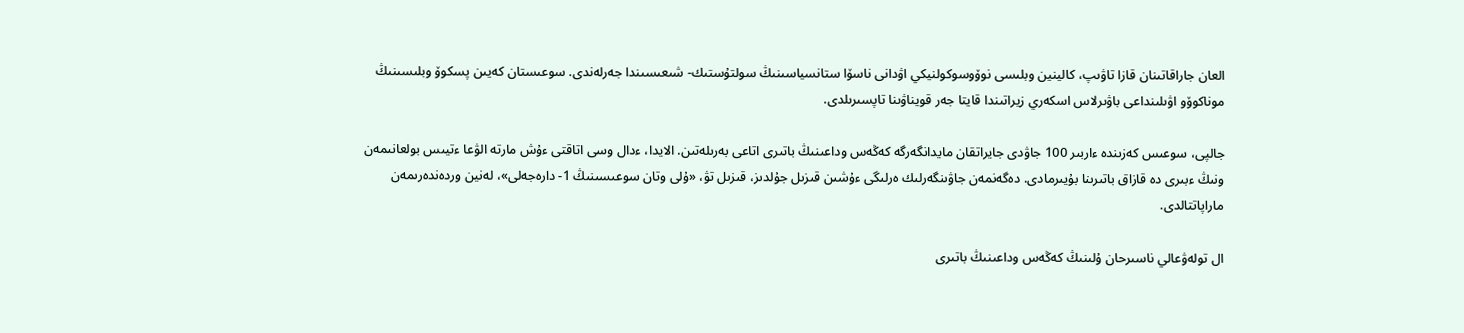العان جاراقاتىنان قازا تاۋىپ، كالينين وبلىسى نوۆوسوكولنيكي اۋدانى ناسۆا ستانسياسىنىڭ سولتۇستىك- شىعىسىندا جەرلەندى. سوعىستان كەيىن پسكوۆ وبلىسىنىڭ موناكوۆو اۋىلىنداعى باۋىرلاس اسكەري زيراتىندا قايتا جەر قويناۋىنا تاپسىرىلدى.

جالپى، سوعىس كەزىندە ءاربىر 100 جاۋدى جايراتقان مايدانگەرگە كەڭەس وداعىنىڭ باتىرى اتاعى بەرىلەتىن. الايدا، ءدال وسى اتاقتى ءۇش مارتە الۋعا ءتيىس بولعانىمەن ونىڭ ءبىرى دە قازاق باتىرىنا بۇيىرمادى. دەگەنمەن جاۋىنگەرلىك ەرلىگى ءۇشىن قىزىل جۇلدىز، قىزىل تۋ، «ۇلى وتان سوعىسىنىڭ 1- دارەجەلى»، لەنين وردەندەرىمەن ماراپاتتالدى.

ال تولەۋعالي ناسىرحان ۇلىنىڭ كەڭەس وداعىنىڭ باتىرى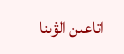اتاعىن الۋىنا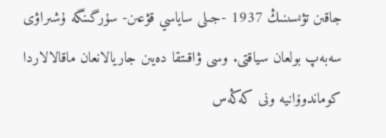جاقىن تۋىسىنىڭ 1937 -جىلى ساياسي قۋعىن- سۇرگىنگە ۇشىراۋى سەبەپ بولعان سياقتى. وسى ۋاقىتقا دەيىن جاريالانعان ماقالالاردا كوماندوۆانيە ونى كەڭەس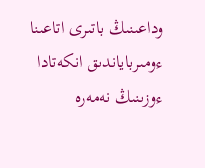وداعىنىڭ باتىرى اتاعىنا ءومىرباياندىق انكەتادا ءوزىنىڭ نەمەرە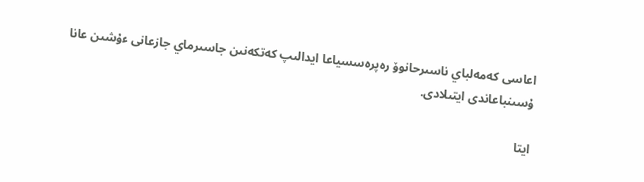اعاسى كەمەلباي ناسىرحانوۆ رەپرەسسياعا ايدالىپ كەتكەنىن جاسىرماي جازعانى ءۇشىن عانا ۇسىنباعاندى ايتىلادى.

ايتا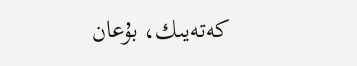كەتەيىك، بۇعان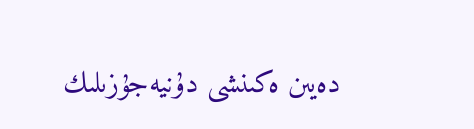دەيىن ەكىنشى دۇنيەجۇزىلىك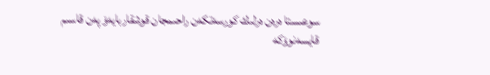سوعىستا ەرەن ەرلىك كورسەتكەن راحىمجان قوشقاربايەۆ پەن قاسىم قايسەنوۆكە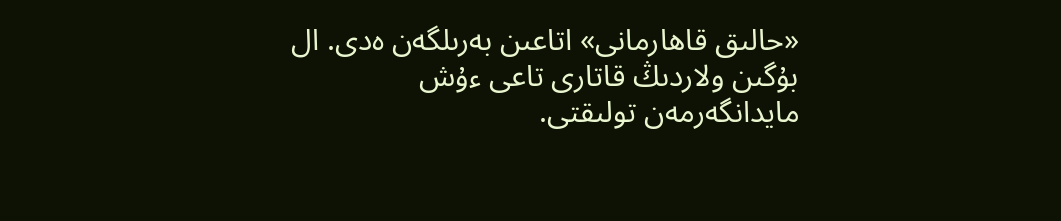«حالىق قاھارمانى» اتاعىن بەرىلگەن ەدى. ال بۇگىن ولاردىڭ قاتارى تاعى ءۇش مايدانگەرمەن تولىقتى.